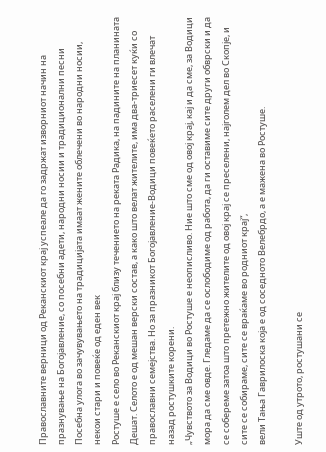Православните верници од Реканскиот крај успеале да го задржат изворниот начин на празнување на Богојавление, со посебни адети, народни носии и традиционални песни
Посебна улога во зачувувањето на традицијата имаат жените облечени во народни носии, некои стари и повеќе од еден век
Ростуше е село во Реканскиот крај близу течението на реката Радика, на падините на планината Дешат. Селото е од мешан верски состав, а како што велат жителите, има два-триесет куќи со православни семејства. Но за празникот Богојавление-Водици повеќето раселени ги влечат назад ростушките корени.
„Чувството за Водици во Ростуше е неописливо. Ние што сме од овој крај, кај и да сме, за Водици мора да сме овде. Гледаме да се ослободиме од работа, да ги оставиме сите други обврски и да се собереме затоа што претежно жителите од овој крај се преселени, најголем дел во Скопје, и сите се собираме, сите се враќаме во родниот крај“,
вели Тања Гаврилоска која е од соседното Велебрдо, а е мажена во Ростуше.

Уште од утрото, ростушани се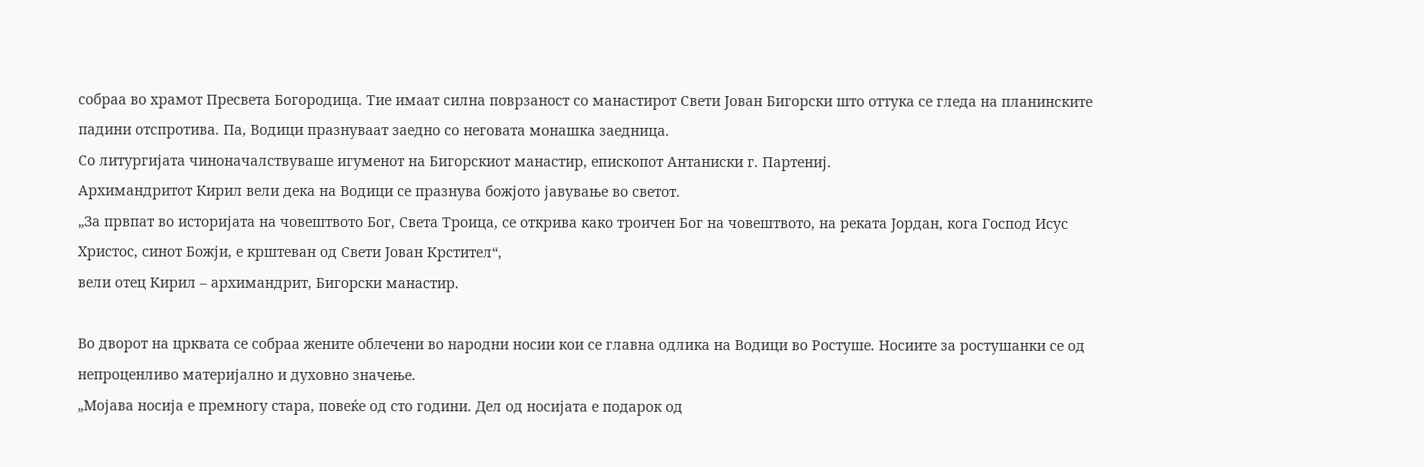собраа во храмот Пресвета Богородица. Тие имаат силна поврзаност со манастирот Свети Јован Бигорски што оттука се гледа на планинските падини отспротива. Па, Водици празнуваат заедно со неговата монашка заедница.
Со литургијата чиноначалствуваше игуменот на Бигорскиот манастир, епископот Антаниски г. Партениј.
Архимандритот Кирил вели дека на Водици се празнува божјото јавување во светот.
„За првпат во историјата на човештвото Бог, Света Троица, се открива како троичен Бог на човештвото, на реката Јордан, кога Господ Исус Христос, синот Божји, е крштеван од Свети Јован Крстител“,
вели отец Кирил – архимандрит, Бигорски манастир.

Во дворот на црквата се собраа жените облечени во народни носии кои се главна одлика на Водици во Ростуше. Носиите за ростушанки се од непроценливо материјално и духовно значење.
„Мојава носија е премногу стара, повеќе од сто години. Дел од носијата е подарок од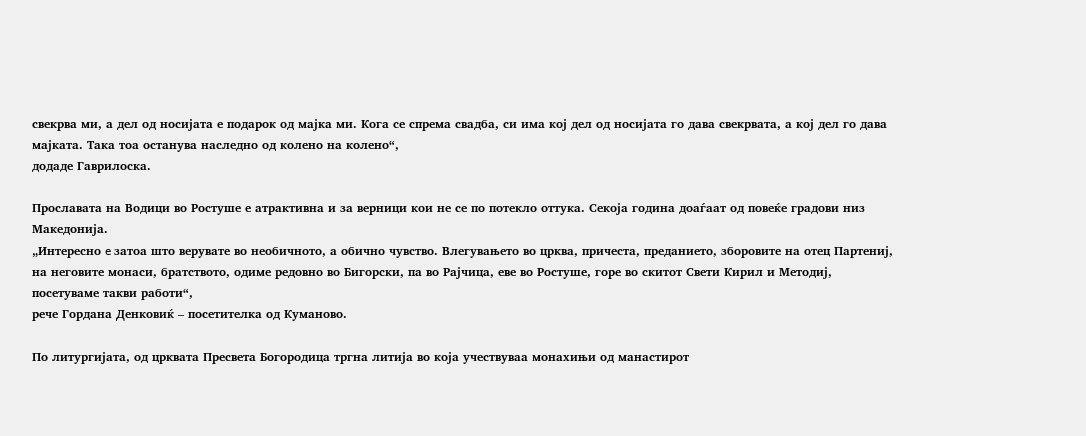свекрва ми, а дел од носијата е подарок од мајка ми. Кога се спрема свадба, си има кој дел од носијата го дава свекрвата, а кој дел го дава мајката. Така тоа останува наследно од колено на колено“,
додаде Гаврилоска.

Прославата на Водици во Ростуше е атрактивна и за верници кои не се по потекло оттука. Секоја година доаѓаат од повеќе градови низ Македонија.
„Интересно e затоа што верувате во необичното, а обично чувство. Влегувањето во црква, причеста, преданието, зборовите на отец Партениј, на неговите монаси, братството, одиме редовно во Бигорски, па во Рајчица, еве во Ростуше, горе во скитот Свети Кирил и Методиј, посетуваме такви работи“,
рече Гордана Денковиќ – посетителка од Куманово.

По литургијата, од црквата Пресвета Богородица тргна литија во која учествуваа монахињи од манастирот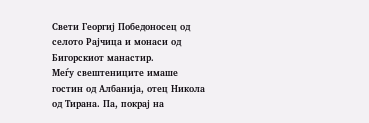Свети Георгиј Победоносец од селото Рајчица и монаси од Бигорскиот манастир.
Меѓу свештениците имаше гостин од Албанија, отец Никола од Тирана. Па, покрај на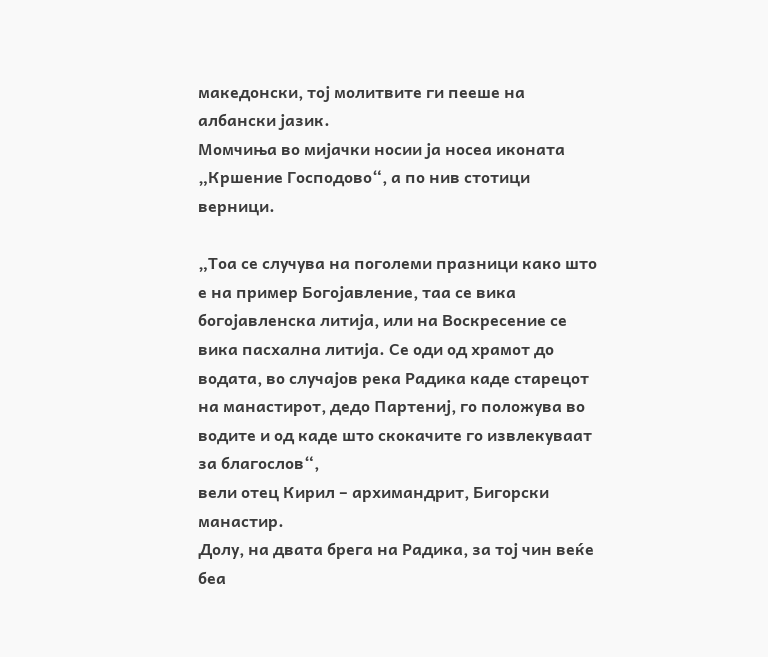македонски, тој молитвите ги пееше на албански јазик.
Момчиња во мијачки носии ја носеа иконата „Кршение Господово“, а по нив стотици верници.

„Тоа се случува на поголеми празници како што е на пример Богојавление, таа се вика богојавленска литија, или на Воскресение се вика пасхална литија. Се оди од храмот до водата, во случајов река Радика каде старецот на манастирот, дедо Партениј, го положува во водите и од каде што скокачите го извлекуваат за благослов“,
вели отец Кирил – архимандрит, Бигорски манастир.
Долу, на двата брега на Радика, за тој чин веќе беа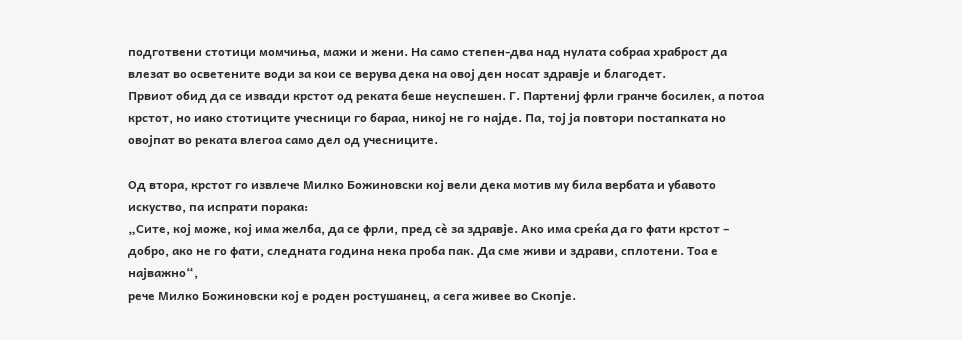подготвени стотици момчиња, мажи и жени. На само степен-два над нулата собраа храброст да влезат во осветените води за кои се верува дека на овој ден носат здравје и благодет.
Првиот обид да се извади крстот од реката беше неуспешен. Г. Партениј фрли гранче босилек, а потоа крстот, но иако стотиците учесници го бараа, никој не го најде. Па, тој ја повтори постапката но овојпат во реката влегоа само дел од учесниците.

Од втора, крстот го извлече Милко Божиновски кој вели дека мотив му била вербата и убавото искуство, па испрати порака:
„Сите, кој може, кој има желба, да се фрли, пред сè за здравје. Ако има среќа да го фати крстот – добро, ако не го фати, следната година нека проба пак. Да сме живи и здрави, сплотени. Тоа е најважно“,
рече Милко Божиновски кој е роден ростушанец, а сега живее во Скопје.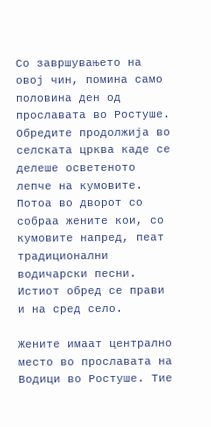Со завршувањето на овој чин, помина само половина ден од прославата во Ростуше. Обредите продолжија во селската црква каде се делеше осветеното лепче на кумовите.
Потоа во дворот со собраа жените кои, со кумовите напред, пеат традиционални водичарски песни. Истиот обред се прави и на сред село.

Жените имаат централно место во прославата на Водици во Ростуше. Тие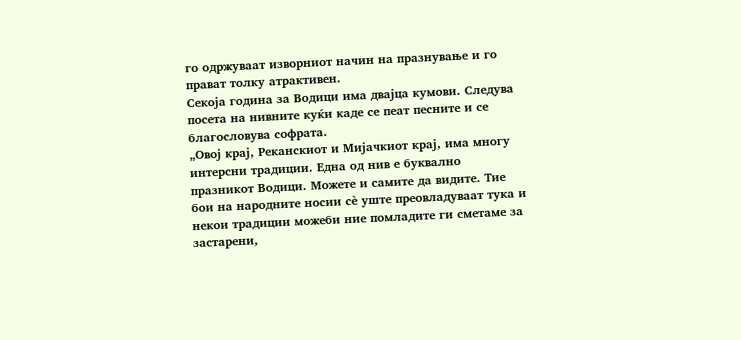го одржуваат изворниот начин на празнување и го прават толку атрактивен.
Секоја година за Водици има двајца кумови. Следува посета на нивните куќи каде се пеат песните и се благословува софрата.
„Овој крај, Реканскиот и Мијачкиот крај, има многу интерсни традиции. Една од нив е буквално празникот Водици. Можете и самите да видите. Тие бои на народните носии сè уште преовладуваат тука и некои традиции можеби ние помладите ги сметаме за застарени,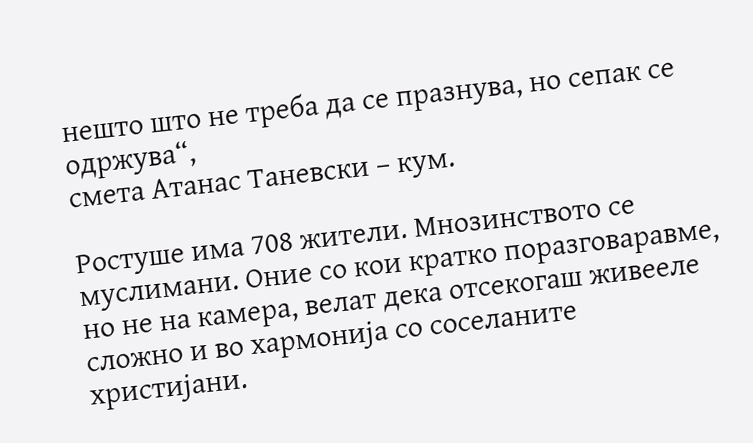нешто што не треба да се празнува, но сепак се одржува“,
смета Атанас Таневски – кум.

Ростуше има 708 жители. Мнозинството се муслимани. Оние со кои кратко поразговаравме, но не на камера, велат дека отсекогаш живееле сложно и во хармонија со соселаните христијани.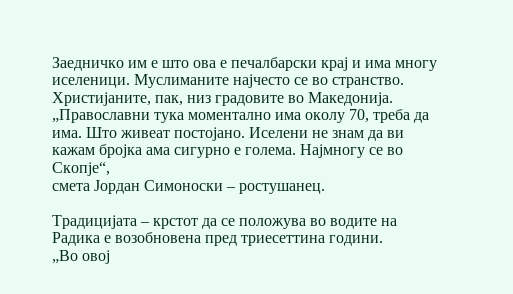Заедничко им е што ова е печалбарски крај и има многу иселеници. Муслиманите најчесто се во странство. Христијаните, пак, низ градовите во Македонија.
„Православни тука моментално има околу 70, треба да има. Што живеат постојано. Иселени не знам да ви кажам бројка ама сигурно е голема. Најмногу се во Скопје“,
смета Јордан Симоноски – ростушанец.

Традицијата – крстот да се положува во водите на Радика е возобновена пред триесеттина години.
„Во овој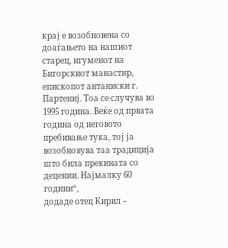крај е возобновена со доаѓањето на нашиот старец, игуменот на Бигорскиот манастир, епископот антаниски г. Партениј. Тоа се случува во 1995 година. Веќе од првата година од неговото пребивање тука, тој ја возобновува таа традиција што била прекината со децении. Најмалку 60 години“,
додаде отец Кирил –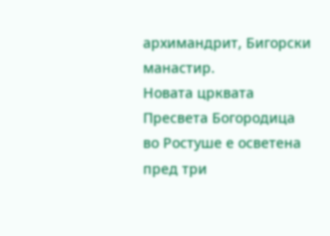архимандрит, Бигорски манастир.
Новата црквата Пресвета Богородица во Ростуше е осветена пред три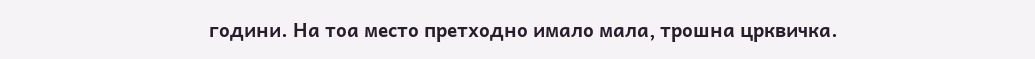години. На тоа место претходно имало мала, трошна црквичка.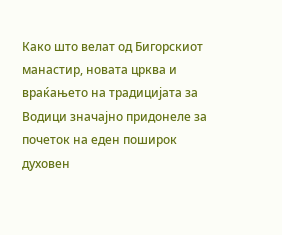Како што велат од Бигорскиот манастир, новата црква и враќањето на традицијата за Водици значајно придонеле за почеток на еден поширок духовен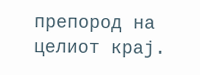препород на целиот крај.